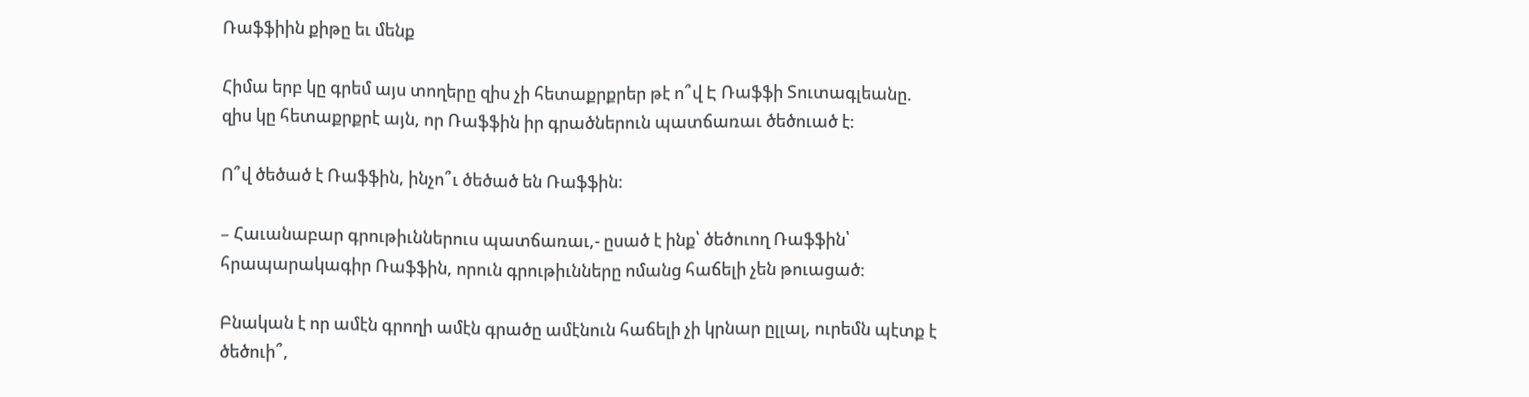Ռաֆֆիին քիթը եւ մենք

Հիմա երբ կը գրեմ այս տողերը զիս չի հետաքրքրեր թէ ո՞վ Է Ռաֆֆի Տուտագլեանը. զիս կը հետաքրքրէ այն, որ Ռաֆֆին իր գրածներուն պատճառաւ ծեծուած է:

Ո՞վ ծեծած է Ռաֆֆին, ինչո՞ւ ծեծած են Ռաֆֆին:

– Հաւանաբար գրութիւններուս պատճառաւ,- ըսած է ինք՝ ծեծուող Ռաֆֆին՝ հրապարակագիր Ռաֆֆին, որուն գրութիւնները ոմանց հաճելի չեն թուացած:

Բնական է որ ամէն գրողի ամէն գրածը ամէնուն հաճելի չի կրնար ըլլալ, ուրեմն պէտք է ծեծուի՞,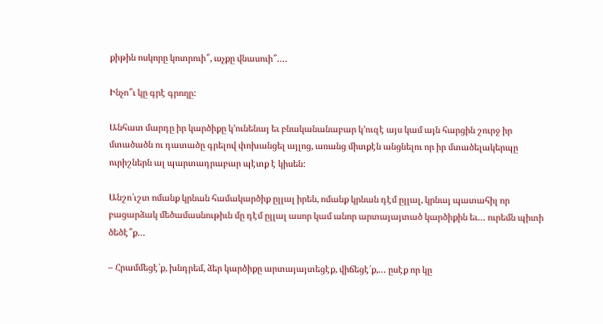քիթին ոսկորը կոտրուի՞, աչքը վնասուի՞….

Ինչո՞ւ կը գրէ գրողը:

Անհատ մարդը իր կարծիքը կ’ունենայ եւ բնականանաբար կ’ուզէ այս կամ այն հարցին շուրջ իր մտածածն ու դատածը գրելով փոխանցել այլոց, առանց միտքէն անցնելու որ իր մտածելակերպը ուրիշներն ալ պարտադրաբար պէտք է կիսեն:

Անշո՛ւշտ ոմանք կրնան համակարծիք ըլլալ իրեն, ոմանք կրնան դէմ ըլլալ, կրնայ պատահիլ որ բացարձակ մեծամասնութիւն մը դէմ ըլլալ ասոր կամ անոր արտայայտած կարծիքին եւ… ուրեմն պիտի ծեծէ՞ք…

– Հրամմեցէ՛ք, խնդրեմ, ձեր կարծիքը արտայայտեցէք, վիճեցէ՛ք,… ըսէք որ կը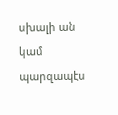սխալի ան կամ պարզապէս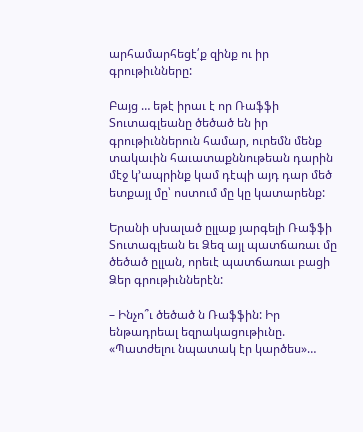արհամարհեցէ՛ք զինք ու իր գրութիւնները:

Բայց … եթէ իրաւ է որ Ռաֆֆի Տուտագլեանը ծեծած են իր գրութիւններուն համար, ուրեմն մենք տակաւին հաւատաքննութեան դարին մէջ կ’ապրինք կամ դէպի այդ դար մեծ ետքայլ մը՝ ոստում մը կը կատարենք:

Երանի սխալած ըլլաք յարգելի Ռաֆֆի Տուտագլեան եւ Ձեզ այլ պատճառաւ մը ծեծած ըլլան, որեւէ պատճառաւ բացի Ձեր գրութիւններէն:

– Ինչո՞ւ ծեծած ն Ռաֆֆին: Իր ենթադրեալ եզրակացութիւնը. «Պատժելու նպատակ էր կարծես»…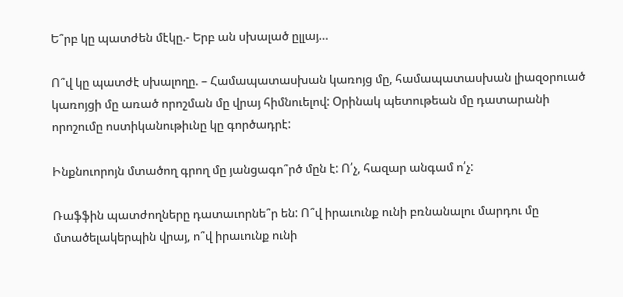Ե՞րբ կը պատժեն մէկը.- Երբ ան սխալած ըլլայ…

Ո՞վ կը պատժէ սխալողը. – Համապատասխան կառոյց մը, համապատասխան լիազօրուած կառոյցի մը առած որոշման մը վրայ հիմնուելով: Օրինակ պետութեան մը դատարանի որոշումը ոստիկանութիւնը կը գործադրէ:

Ինքնուորոյն մտածող գրող մը յանցագո՞րծ մըն է: Ո՛չ, հազար անգամ ո՛չ:

Ռաֆֆին պատժողները դատաւորնե՞ր են: Ո՞վ իրաւունք ունի բռնանալու մարդու մը մտածելակերպին վրայ, ո՞վ իրաւունք ունի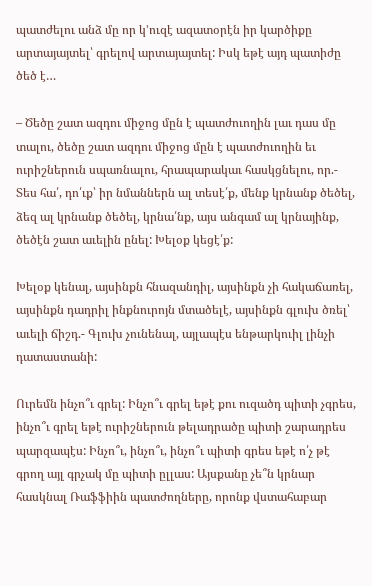պատժելու անձ մը որ կ’ուզէ ազատօրէն իր կարծիքը արտայայտել՝ գրելով արտայայտել: Իսկ եթէ այդ պատիժը ծեծ է…

– Ծեծը շատ ազդու միջոց մըն է պատժուողին լաւ դաս մը տալու, ծեծը շատ ազդու միջոց մըն է պատժուողին եւ ուրիշներուն սպառնալու, հրապարակաւ հասկցնելու, որ.- Տես հա՛, դո՛ւք՝ իր նմաններն ալ տեսէ՛ք, մենք կրնանք ծեծել, ձեզ ալ կրնանք ծեծել, կրնա՛նք, այս անգամ ալ կրնայինք, ծեծէն շատ աւելին ընել: Խելօք կեցէ՛ք:

Խելօք կենալ, այսինքն հնազանդիլ, այսինքն չի հակաճառել, այսինքն դադրիլ ինքնուրոյն մտածելէ, այսինքն գլուխ ծռել՝ աւելի ճիշդ.- Գլուխ չունենալ, այլապէս ենթարկուիլ լինչի դատաստանի:

Ուրեմն ինչո՞ւ գրել: Ինչո՞ւ գրել եթէ քու ուզածդ պիտի չգրես, ինչո՞ւ գրել եթէ ուրիշներուն թելադրածը պիտի շարադրես պարզապէս: Ինչո՞ւ, ինչո՞ւ, ինչո՞ւ պիտի գրես եթէ ո՛չ թէ գրող այլ գրչակ մը պիտի ըլլաս: Այսքանը չե՞ն կրնար հասկնալ Ռաֆֆիին պատժողները, որոնք վստահաբար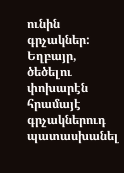ունին գրչակներ: Եղբայր, ծեծելու փոխարէն հրամայէ գրչակներուդ պատասխանել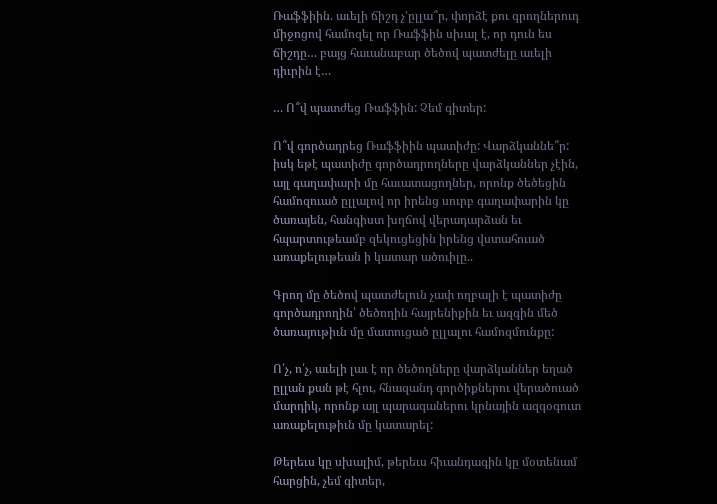Ռաֆֆիին. աւելի ճիշդ չ’ըլլա՞ր, փորձէ քու գրողներուդ միջոցով համոզել որ Ռաֆֆին սխալ է, որ դուն ես ճիշդը… բայց հաւանաբար ծեծով պատժելը աւելի դիւրին է…

… Ո՞վ պատժեց Ռաֆֆին: Չեմ գիտեր:

Ո՞վ գործադրեց Ռաֆֆիին պատիժը: Վարձկաննե՞ր: իսկ եթէ պատիժը գործադրողները վարձկաններ չէին, այլ գաղափարի մը հաւատացողներ, որոնք ծեծեցին համոզուած ըլլալով որ իրենց սուրբ գաղափարին կը ծառայեն, հանգիստ խղճով վերադարձան եւ հպարտութեամբ զեկուցեցին իրենց վստահուած առաքելութեան ի կատար ածուիլը..

Գրող մը ծեծով պատժելուն չափ ողբալի է պատիժը գործադրողին՝ ծեծողին հայրենիքին եւ ազգին մեծ ծառայութիւն մը մատուցած ըլլալու համոզմունքը:

Ո՛չ, ո՛չ, աւելի լաւ է որ ծեծողները վարձկաններ եղած ըլլան քան թէ հլու, հնազանդ գործիքներու վերածուած մարդիկ, որոնք այլ պարագաներու կրնային ազգօգուտ առաքելութիւն մը կատարել:

Թերեւս կը սխալիմ, թերեւս հիւանդագին կը մօտենամ հարցին, չեմ գիտեր,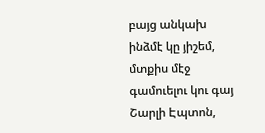բայց անկախ ինձմէ կը յիշեմ, մտքիս մէջ գամուելու կու գայ Շարլի Էպտոն,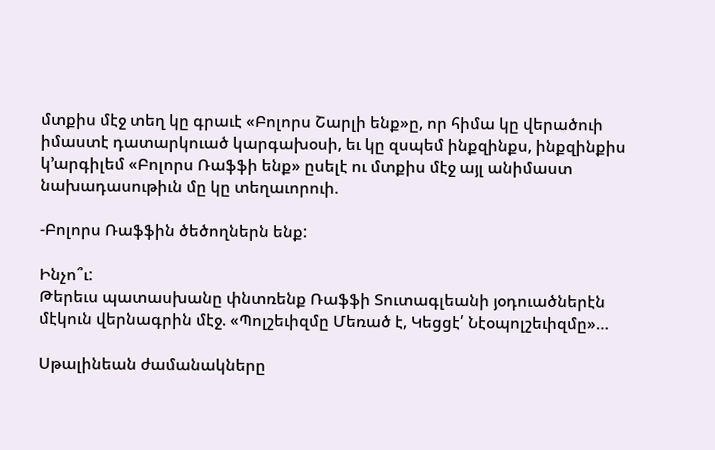մտքիս մէջ տեղ կը գրաւէ «Բոլորս Շարլի ենք»ը, որ հիմա կը վերածուի իմաստէ դատարկուած կարգախօսի, եւ կը զսպեմ ինքզինքս, ինքզինքիս կ’արգիլեմ «Բոլորս Ռաֆֆի ենք» ըսելէ ու մտքիս մէջ այլ անիմաստ նախադասութիւն մը կը տեղաւորուի.

-Բոլորս Ռաֆֆին ծեծողներն ենք:

Ինչո՞ւ:
Թերեւս պատասխանը փնտռենք Ռաֆֆի Տուտագլեանի յօդուածներէն մէկուն վերնագրին մէջ. «Պոլշեւիզմը Մեռած է, Կեցցէ՛ Նէօպոլշեւիզմը»…

Սթալինեան ժամանակները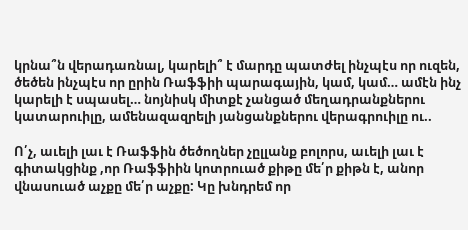կրնա՞ն վերադառնալ, կարելի՞ է մարդը պատժել ինչպէս որ ուզեն, ծեծեն ինչպէս որ ըրին Ռաֆֆիի պարագային, կամ, կամ… ամէն ինչ կարելի է սպասել… նոյնիսկ միտքէ չանցած մեղադրանքներու կատարուիլը, ամենազազրելի յանցանքներու վերագրուիլը ու..

Ո՛չ, աւելի լաւ է Ռաֆֆին ծեծողներ չըլլանք բոլորս, աւելի լաւ է գիտակցինք ,որ Ռաֆֆիին կոտրուած քիթը մե՛ր քիթն է, անոր վնասուած աչքը մե՛ր աչքը: Կը խնդրեմ որ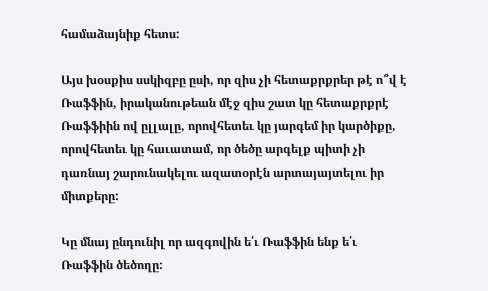համաձայնիք հետս:

Այս խօսքիս սսկիզբը ըսի, որ զիս չի հետաքրքրեր թէ ո՞վ է Ռաֆֆին, իրականութեան մէջ զիս շատ կը հետաքրքրէ Ռաֆֆիին ով ըլլալը, որովհետեւ կը յարգեմ իր կարծիքը, որովհետեւ կը հաւատամ, որ ծեծը արգելք պիտի չի դառնայ շարունակելու ազատօրէն արտայայտելու իր միտքերը:

Կը մնայ ընդունիլ որ ազգովին ե՛ւ Ռաֆֆին ենք ե՛ւ Ռաֆֆին ծեծողը: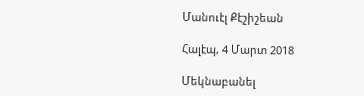Մանուէլ Քէշիշեան

Հալէպ, 4 Մարտ 2018

Մեկնաբանել